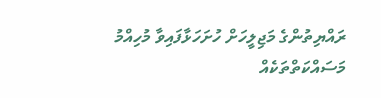ރައްޔިތުންގެ މަޖިލީހަށް ހުށަހަޅާފައިވާ މުހިއްމު މަސައްކަތްތަކެއް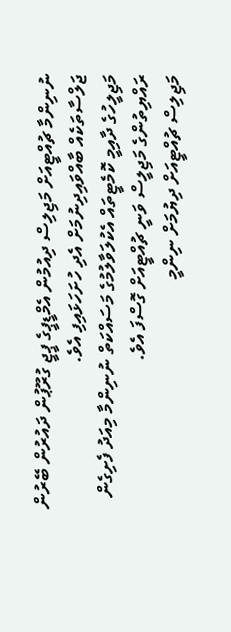ނުނިންމާ ޗުއްޓީއަށް މަޖިލިސް ދިއުމުން އެމްޑީޕީގެ ޕީޖީ ގުރޫޕުން ދައުރުން ބޭރުން ޖަލްސާތަކެއް ބާއްވައިދިނުމަށް އެދި ހުށަހަޅައިފި އެވެ.
މަޖިލީހުގެ ދާއިމީ ކޮމެޓީތައް އެކުލަވާލުމުގެ މަސައްކަތް ނުނިންމާ މިއަދު ފެށިގެން ރައްޔިތުންގެ މަޖިލީސް ވަނީ ޗުއްޓީއަށް ގޮސްފަ އެވެ.
މަޖިލިސް ޗުއްޓީއަށް ދިޔުމަށް ނިންމީ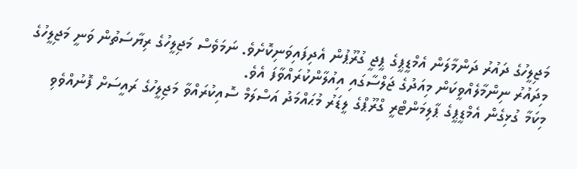މަޖިލީހުގެ ދައުރު ދަންމާލަން އެމްޑީޕީގެ ޕީޖީ ގުރޫޕުން އެދިފައިވަނިކޮށެވެ. ނަމަވެސް މަޖިލީހުގެ ރިޔާސަތުން ވަނީ މަޖިލީހުގެ މިދައުރު ނިންމާލެއްވީކަން މިއަދުގެ ޖަލްސާގައި އިއުލާންކުރައްވާފަ އެވެ.
މިކަމާ ގުޅިގެން އެމްޑީޕީގެ ޕާލިމަންޓްރީ ގްރޫޕްގެ ލީޑަރު މުޙައްމަދު އަސްލަމް ސޮއިކުރައްވާ މަޖިލީހުގެ ރައީސަށް ފޮނުއްވެވި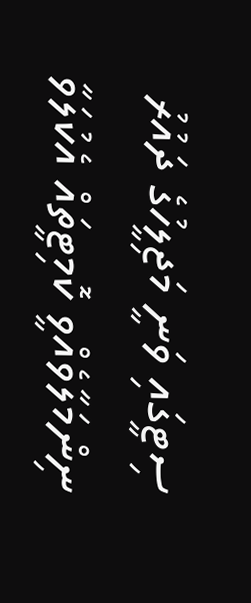ސިޓީގައި ވަނީ މަޖިލީހުގެ ދައުރު ނިންމަލާވެއްވީ ކޮމިޓީތައް އެކުލަވާ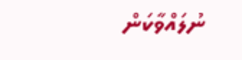ނުލައްވާކަން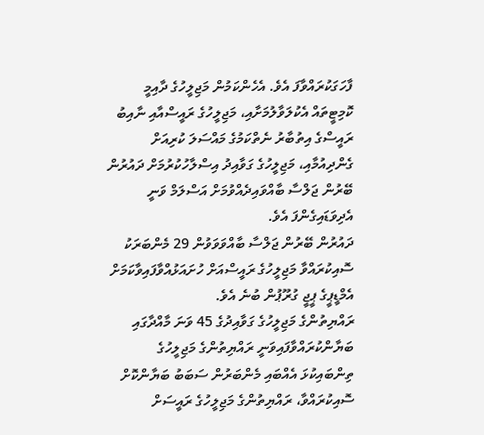ފާހަގަކުރައްވާފަ އެވެ. އެހެންކަމުން މަޖިލީހުގެ ދާއިމީ ކޮމިޓީތައް އެކުލަވާލުމަށާއި، މަޖިލީހުގެ ރައީސްއާއި ނާއިބު ރައީސްގެ އިތުބާރު ނެތްކަމުގެ މައްސަލަ ކުރިއަށް ގެންދިއުމާއި، މަޖިލީހުގެ ގަވާއިދު އިސްލާހުކުރުމަށް ދައުރުން ބޭރުން ޖަލްސާ ބާއްވައިދެއްވުމަށް އަސްލަމް ވަނީ އެދިވަޑައިގެންފަ އެވެ.
ދައުރުން ބޭރުން ޖަލްސާ ބާއްވަވަވުން 29 މެންބަރަކު ސޮއިކުރައްވާ މަޖިލީހުގެ ރައީސްއަށް ހުށައަޅުއްވާފައިވާކަމަށް އެމްޑީޕީގެ ޕީޖީ ގުރޫޕުން ބުނެ އެވެ.
ރައްޔިތުންގެ މަޖިލީހުގެ ގަވާއިދުގެ 45 ވަނަ މާއްދާގައި ބަޔާންކުރައްވާފައިވަނީ ރައްޔިތުންގެ މަޖިލީހުގެ ތިންބައިކުޅަ އެއްބައި މެންބަރުން ސަބަބު ބަޔާންކޮށް ސޮއިކުރައްވާ، ރައްޔިތުންގެ މަޖިލީހުގެ ރައީސަށް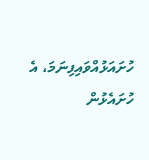ހުށައަޅުއްވައިފިނަމަ، އެ ހުށައެޅުން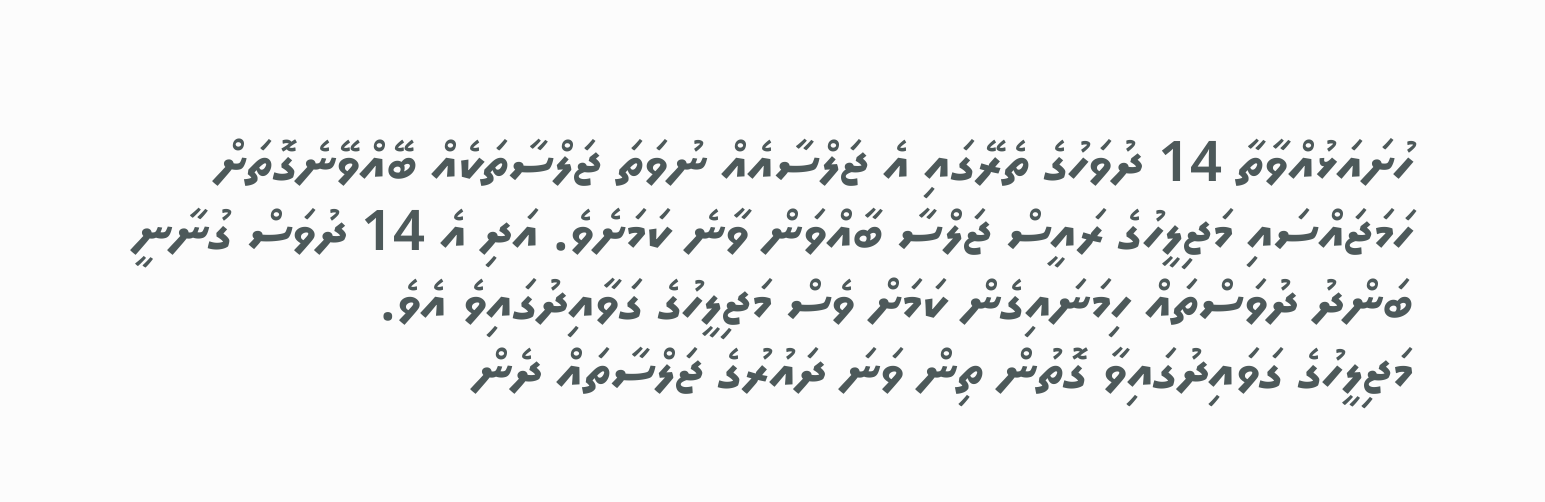ހުށައަޅުއްވާތާ 14 ދުވަހުގެ ތެރޭގައި އެ ޖަލްސާއެއް ނުވަތަ ޖަލްސާތަކެއް ބޭއްވޭނެގޮތަށް ހަމަޖައްސައި މަޖިލީހުގެ ރައީސް ޖަލްސާ ބާއްވަން ވާނެ ކަމަށެވެ. އަދި އެ 14 ދުވަސް ގުނާނީ ބަންދު ދުވަސްތައް ހިމަނައިގެން ކަމަށް ވެސް މަޖިލީހުގެ ގަވާއިދުގައިވެ އެވެ.
މަޖިލީހުގެ ގަވައިދުގައިވާ ގޮތުން ތިން ވަނަ ދައުރުގެ ޖަލްސާތައް ދެން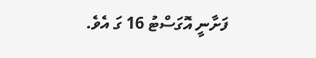ފަށާނީ އޮގަސްޓު 16 ގަ އެވެ.